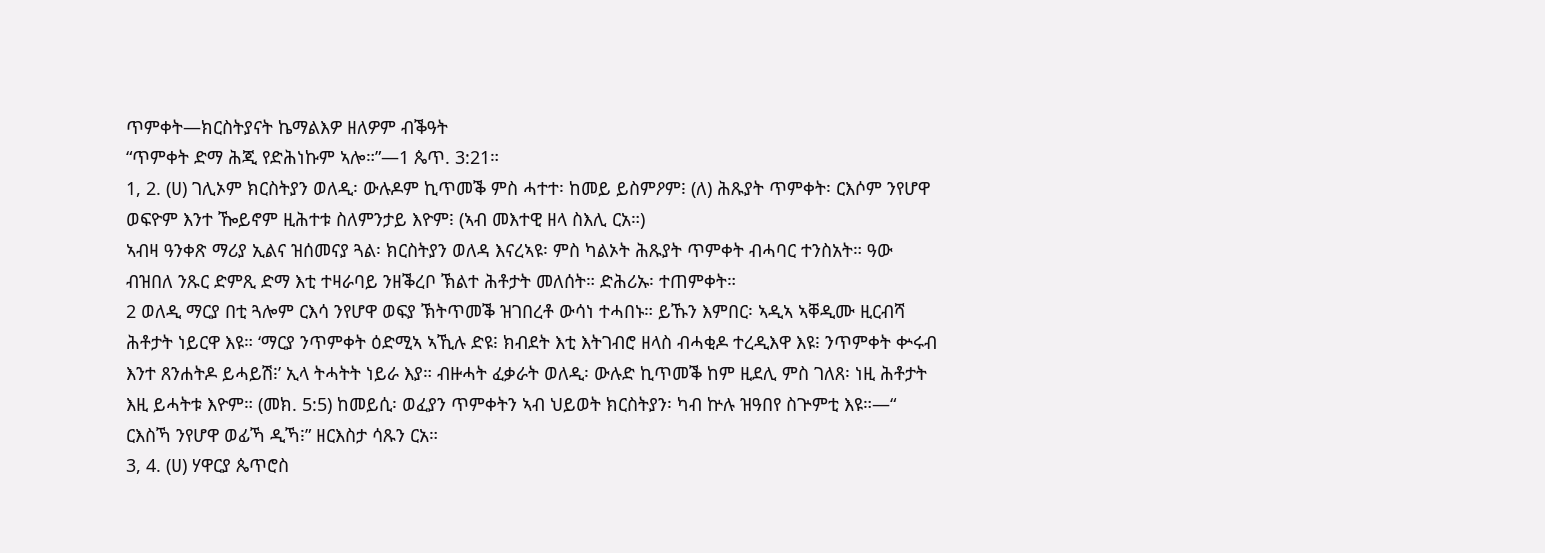ጥምቀት—ክርስትያናት ኬማልእዎ ዘለዎም ብቕዓት
“ጥምቀት ድማ ሕጂ የድሕነኩም ኣሎ።”—1 ጴጥ. 3:21።
1, 2. (ሀ) ገሊኦም ክርስትያን ወለዲ፡ ውሉዶም ኪጥመቕ ምስ ሓተተ፡ ከመይ ይስምዖም፧ (ለ) ሕጹያት ጥምቀት፡ ርእሶም ንየሆዋ ወፍዮም እንተ ዀይኖም ዚሕተቱ ስለምንታይ እዮም፧ (ኣብ መእተዊ ዘላ ስእሊ ርአ።)
ኣብዛ ዓንቀጽ ማሪያ ኢልና ዝሰመናያ ጓል፡ ክርስትያን ወለዳ እናረኣዩ፡ ምስ ካልኦት ሕጹያት ጥምቀት ብሓባር ተንስአት። ዓው ብዝበለ ንጹር ድምጺ ድማ እቲ ተዛራባይ ንዘቕረቦ ኽልተ ሕቶታት መለሰት። ድሕሪኡ፡ ተጠምቀት።
2 ወለዲ ማርያ በቲ ጓሎም ርእሳ ንየሆዋ ወፍያ ኽትጥመቕ ዝገበረቶ ውሳነ ተሓበኑ። ይኹን እምበር፡ ኣዲኣ ኣቐዲሙ ዚርብሻ ሕቶታት ነይርዋ እዩ። ‘ማርያ ንጥምቀት ዕድሚኣ ኣኺሉ ድዩ፧ ክብደት እቲ እትገብሮ ዘላስ ብሓቂዶ ተረዲእዋ እዩ፧ ንጥምቀት ቍሩብ እንተ ጸንሐትዶ ይሓይሽ፧’ ኢላ ትሓትት ነይራ እያ። ብዙሓት ፈቃራት ወለዲ፡ ውሉድ ኪጥመቕ ከም ዚደሊ ምስ ገለጸ፡ ነዚ ሕቶታት እዚ ይሓትቱ እዮም። (መክ. 5:5) ከመይሲ፡ ወፈያን ጥምቀትን ኣብ ህይወት ክርስትያን፡ ካብ ኵሉ ዝዓበየ ስጕምቲ እዩ።—“ ርእስኻ ንየሆዋ ወፊኻ ዲኻ፧” ዘርእስታ ሳጹን ርአ።
3, 4. (ሀ) ሃዋርያ ጴጥሮስ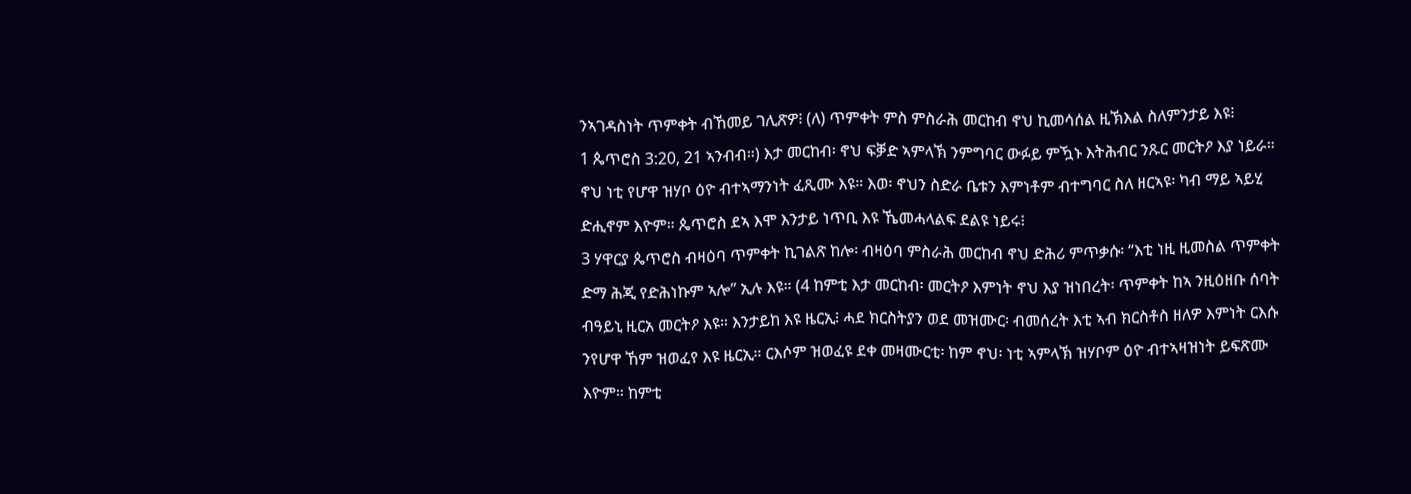ንኣገዳስነት ጥምቀት ብኸመይ ገሊጽዎ፧ (ለ) ጥምቀት ምስ ምስራሕ መርከብ ኖህ ኪመሳሰል ዚኽእል ስለምንታይ እዩ፧
1 ጴጥሮስ 3:20, 21 ኣንብብ።) እታ መርከብ፡ ኖህ ፍቓድ ኣምላኽ ንምግባር ውፉይ ምዃኑ እትሕብር ንጹር መርትዖ እያ ነይራ። ኖህ ነቲ የሆዋ ዝሃቦ ዕዮ ብተኣማንነት ፈጺሙ እዩ። እወ፡ ኖህን ስድራ ቤቱን እምነቶም ብተግባር ስለ ዘርኣዩ፡ ካብ ማይ ኣይሂ ድሒኖም እዮም። ጴጥሮስ ደኣ እሞ እንታይ ነጥቢ እዩ ኼመሓላልፍ ደልዩ ነይሩ፧
3 ሃዋርያ ጴጥሮስ ብዛዕባ ጥምቀት ኪገልጽ ከሎ፡ ብዛዕባ ምስራሕ መርከብ ኖህ ድሕሪ ምጥቃሱ፡ “እቲ ነዚ ዚመስል ጥምቀት ድማ ሕጂ የድሕነኩም ኣሎ” ኢሉ እዩ። (4 ከምቲ እታ መርከብ፡ መርትዖ እምነት ኖህ እያ ዝነበረት፡ ጥምቀት ከኣ ንዚዕዘቡ ሰባት ብዓይኒ ዚርአ መርትዖ እዩ። እንታይከ እዩ ዜርኢ፧ ሓደ ክርስትያን ወደ መዝሙር፡ ብመሰረት እቲ ኣብ ክርስቶስ ዘለዎ እምነት ርእሱ ንየሆዋ ኸም ዝወፈየ እዩ ዜርኢ። ርእሶም ዝወፈዩ ደቀ መዛሙርቲ፡ ከም ኖህ፡ ነቲ ኣምላኽ ዝሃቦም ዕዮ ብተኣዛዝነት ይፍጽሙ እዮም። ከምቲ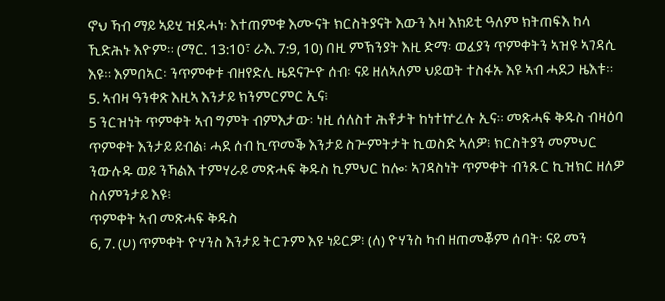ኖህ ኻብ ማይ ኣይሂ ዝደሓነ፡ እተጠምቁ እሙናት ክርስትያናት እውን እዛ እክይቲ ዓለም ክትጠፍእ ከላ ኺድሕኑ እዮም። (ማር. 13:10፣ ራእ. 7:9, 10) በዚ ምኽንያት እዚ ድማ፡ ወፈያን ጥምቀትን ኣዝዩ ኣገዳሲ እዩ። እምበኣር፡ ንጥምቀቱ ብዘየድሊ ዜደናጕዮ ሰብ፡ ናይ ዘለኣለም ህይወት ተስፋኡ እዩ ኣብ ሓደጋ ዜእቱ።
5. ኣብዛ ዓንቀጽ እዚኣ እንታይ ክንምርምር ኢና፧
5 ንርዝነት ጥምቀት ኣብ ግምት ብምእታው፡ ነዚ ሰለስተ ሕቶታት ከነተኵረሉ ኢና። መጽሓፍ ቅዱስ ብዛዕባ ጥምቀት እንታይ ይብል፧ ሓደ ሰብ ኪጥመቕ እንታይ ስጕምትታት ኪወስድ ኣለዎ፧ ክርስትያን መምህር ንውሉዱ ወይ ንኻልእ ተምሃራይ መጽሓፍ ቅዱስ ኪምህር ከሎ፡ ኣገዳስነት ጥምቀት ብንጹር ኪዝክር ዘለዎ ስለምንታይ እዩ፧
ጥምቀት ኣብ መጽሓፍ ቅዱስ
6, 7. (ሀ) ጥምቀት ዮሃንስ እንታይ ትርጉም እዩ ነይርዎ፧ (ለ) ዮሃንስ ካብ ዘጠመቖም ሰባት፡ ናይ መን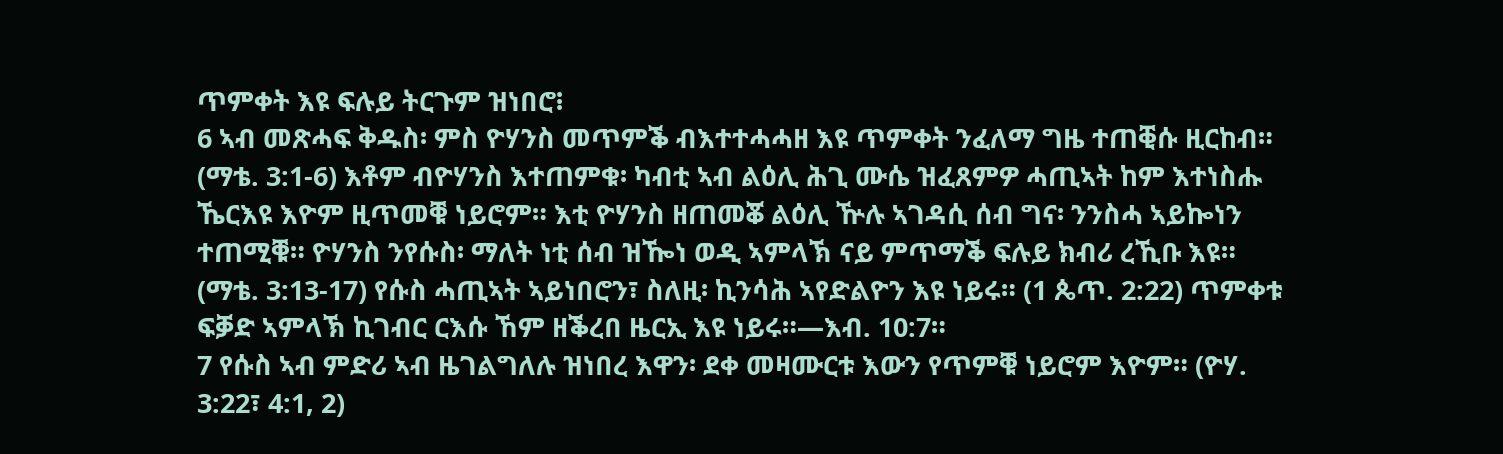ጥምቀት እዩ ፍሉይ ትርጉም ዝነበሮ፧
6 ኣብ መጽሓፍ ቅዱስ፡ ምስ ዮሃንስ መጥምቕ ብእተተሓሓዘ እዩ ጥምቀት ንፈለማ ግዜ ተጠቒሱ ዚርከብ። (ማቴ. 3:1-6) እቶም ብዮሃንስ እተጠምቁ፡ ካብቲ ኣብ ልዕሊ ሕጊ ሙሴ ዝፈጸምዎ ሓጢኣት ከም እተነስሑ ኼርእዩ እዮም ዚጥመቑ ነይሮም። እቲ ዮሃንስ ዘጠመቖ ልዕሊ ዅሉ ኣገዳሲ ሰብ ግና፡ ንንስሓ ኣይኰነን ተጠሚቑ። ዮሃንስ ንየሱስ፡ ማለት ነቲ ሰብ ዝዀነ ወዲ ኣምላኽ ናይ ምጥማቕ ፍሉይ ክብሪ ረኺቡ እዩ። (ማቴ. 3:13-17) የሱስ ሓጢኣት ኣይነበሮን፣ ስለዚ፡ ኪንሳሕ ኣየድልዮን እዩ ነይሩ። (1 ጴጥ. 2:22) ጥምቀቱ ፍቓድ ኣምላኽ ኪገብር ርእሱ ኸም ዘቕረበ ዜርኢ እዩ ነይሩ።—እብ. 10:7።
7 የሱስ ኣብ ምድሪ ኣብ ዜገልግለሉ ዝነበረ እዋን፡ ደቀ መዛሙርቱ እውን የጥምቑ ነይሮም እዮም። (ዮሃ. 3:22፣ 4:1, 2)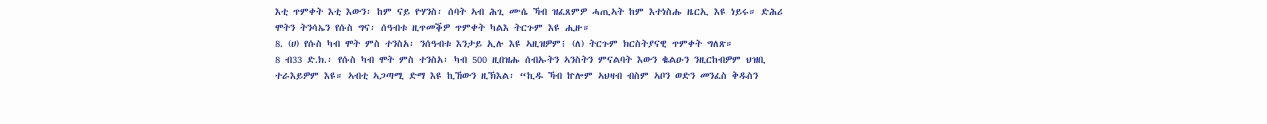እቲ ጥምቀት እቲ እውን፡ ከም ናይ ዮሃንስ፡ ሰባት ኣብ ሕጊ ሙሴ ኻብ ዝፈጸምዎ ሓጢኣት ከም እተነስሑ ዜርኢ እዩ ነይሩ። ድሕሪ ሞትን ትንሳኤን የሱስ ግና፡ ሰዓብቱ ዚጥመቕዎ ጥምቀት ካልእ ትርጉም እዩ ሒዙ።
8. (ሀ) የሱስ ካብ ሞት ምስ ተንስአ፡ ንሰዓብቱ እንታይ ኢሉ እዩ ኣዚዝዎም፧ (ለ) ትርጉም ክርስትያናዊ ጥምቀት ግለጽ።
8 ብ33 ድ.ክ.፡ የሱስ ካብ ሞት ምስ ተንስአ፡ ካብ 500 ዚበዝሑ ሰብኡትን ኣንስትን ምናልባት እውን ቈልዑን ንዚርከብዎም ህዝቢ ተራእይዎም እዩ። ኣብቲ ኣጋጣሚ ድማ እዩ ኪኸውን ዚኽእል፡ “ኪዱ ኻብ ኵሎም ኣህዛብ ብስም ኣቦን ወድን መንፈስ ቅዱስን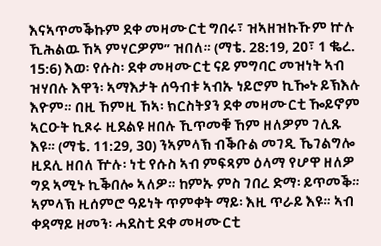እናኣጥመቕኩም ደቀ መዛሙርቲ ግበሩ፣ ዝኣዘዝኩኹም ኵሉ ኺሕልዉ ኸኣ ምሃርዎም” ዝበለ። (ማቴ. 28:19, 20፣ 1 ቈረ. 15:6) እወ፡ የሱስ፡ ደቀ መዛሙርቲ ናይ ምግባር መዝነት ኣብ ዝሃበሉ እዋን፡ ኣማእታት ሰዓብቱ ኣብኡ ነይሮም ኪዀኑ ይኽእሉ እዮም። በዚ ኸምዚ ኸኣ፡ ክርስትያን ደቀ መዛሙርቲ ዀይኖም ኣርዑት ኪጾሩ ዚደልዩ ዘበሉ ኺጥመቑ ኸም ዘለዎም ገሊጹ እዩ። (ማቴ. 11:29, 30) ንኣምላኽ ብቕቡል መገዲ ኼገልግሎ ዚደሊ ዘበለ ዅሉ፡ ነቲ የሱስ ኣብ ምፍጻም ዕላማ የሆዋ ዘለዎ ግደ ኣሚኑ ኪቕበሎ ኣለዎ። ከምኡ ምስ ገበረ ድማ፡ ይጥመቕ። ኣምላኽ ዚሰምሮ ዓይነት ጥምቀት ማይ፡ እዚ ጥራይ እዩ። ኣብ ቀዳማይ ዘመን፡ ሓደስቲ ደቀ መዛሙርቲ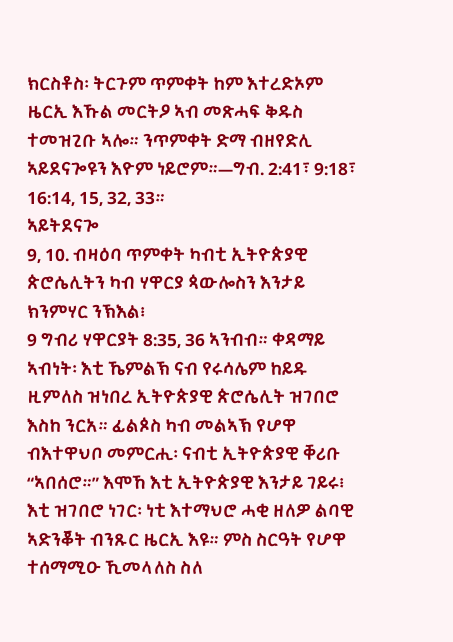ክርስቶስ፡ ትርጉም ጥምቀት ከም እተረድኦም ዜርኢ እኹል መርትዖ ኣብ መጽሓፍ ቅዱስ ተመዝጊቡ ኣሎ። ንጥምቀት ድማ ብዘየድሊ ኣይደናጐዩን እዮም ነይሮም።—ግብ. 2:41፣ 9:18፣ 16:14, 15, 32, 33።
ኣይትደናጐ
9, 10. ብዛዕባ ጥምቀት ካብቲ ኢትዮጵያዊ ጵሮሴሊትን ካብ ሃዋርያ ጳውሎስን እንታይ ክንምሃር ንኽእል፧
9 ግብሪ ሃዋርያት 8:35, 36 ኣንብብ። ቀዳማይ ኣብነት፡ እቲ ኼምልኽ ናብ የሩሳሌም ከይዱ ዚምለስ ዝነበረ ኢትዮጵያዊ ጵሮሴሊት ዝገበሮ እስከ ንርአ። ፊልጶስ ካብ መልኣኽ የሆዋ ብእተዋህቦ መምርሒ፡ ናብቲ ኢትዮጵያዊ ቐሪቡ “ኣበሰሮ።” እሞኸ እቲ ኢትዮጵያዊ እንታይ ገይሩ፧ እቲ ዝገበሮ ነገር፡ ነቲ እተማህሮ ሓቂ ዘለዎ ልባዊ ኣድንቖት ብንጹር ዜርኢ እዩ። ምስ ስርዓት የሆዋ ተሰማሚዑ ኺመላለስ ስለ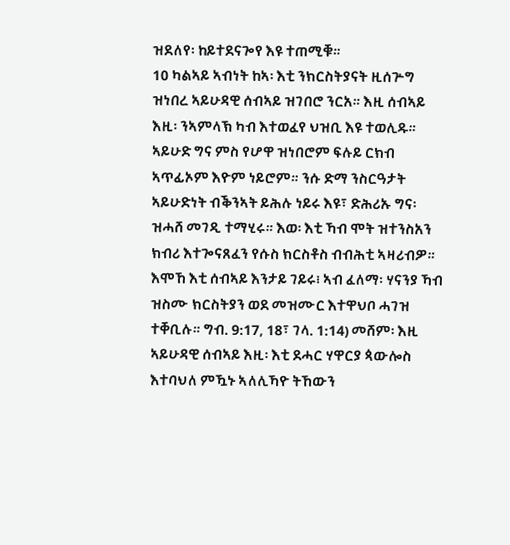ዝደለየ፡ ከይተደናጐየ እዩ ተጠሚቑ።
10 ካልኣይ ኣብነት ከኣ፡ እቲ ንክርስትያናት ዚሰጕግ ዝነበረ ኣይሁዳዊ ሰብኣይ ዝገበሮ ንርአ። እዚ ሰብኣይ እዚ፡ ንኣምላኽ ካብ እተወፈየ ህዝቢ እዩ ተወሊዱ። ኣይሁድ ግና ምስ የሆዋ ዝነበሮም ፍሉይ ርክብ ኣጥፊኦም እዮም ነይሮም። ንሱ ድማ ንስርዓታት ኣይሁድነት ብቕንኣት ይሕሉ ነይሩ እዩ፣ ድሕሪኡ ግና፡ ዝሓሸ መገዲ ተማሂሩ። እወ፡ እቲ ኻብ ሞት ዝተንስአን ክብሪ እተጐናጸፈን የሱስ ክርስቶስ ብብሕቲ ኣዛሪብዎ። እሞኸ እቲ ሰብኣይ እንታይ ገይሩ፧ ኣብ ፈለማ፡ ሃናንያ ኻብ ዝስሙ ክርስትያን ወደ መዝሙር እተዋህቦ ሓገዝ ተቐቢሉ። ግብ. 9:17, 18፣ ገላ. 1:14) መሸም፡ እዚ ኣይሁዳዊ ሰብኣይ እዚ፡ እቲ ደሓር ሃዋርያ ጳውሎስ እተባህለ ምዃኑ ኣለሊኻዮ ትኸውን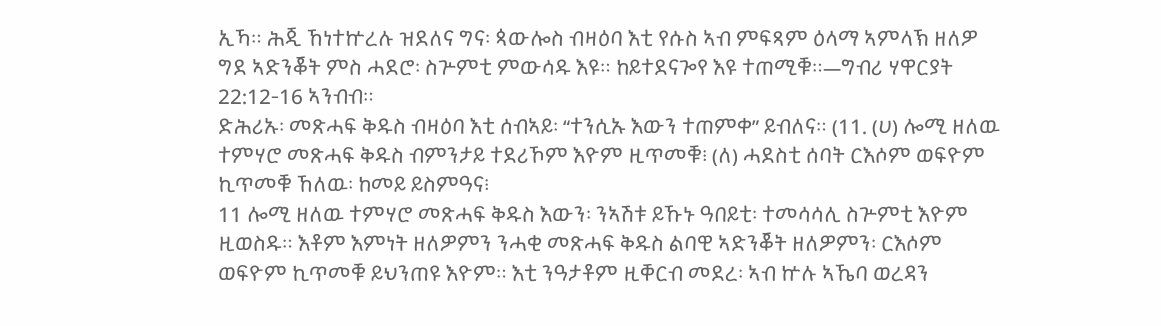ኢኻ። ሕጂ ኸነተኵረሉ ዝደለና ግና፡ ጳውሎስ ብዛዕባ እቲ የሱስ ኣብ ምፍጻም ዕላማ ኣምላኽ ዘለዎ ግደ ኣድንቖት ምስ ሓደሮ፡ ስጕምቲ ምውሳዱ እዩ። ከይተደናጐየ እዩ ተጠሚቑ።—ግብሪ ሃዋርያት 22:12-16 ኣንብብ።
ድሕሪኡ፡ መጽሓፍ ቅዱስ ብዛዕባ እቲ ሰብኣይ፡ “ተንሲኡ እውን ተጠምቀ” ይብለና። (11. (ሀ) ሎሚ ዘለዉ ተምሃሮ መጽሓፍ ቅዱስ ብምንታይ ተደሪኾም እዮም ዚጥመቑ፧ (ለ) ሓደስቲ ሰባት ርእሶም ወፍዮም ኪጥመቑ ኸለዉ፡ ከመይ ይስምዓና፧
11 ሎሚ ዘለዉ ተምሃሮ መጽሓፍ ቅዱስ እውን፡ ንኣሽቱ ይኹኑ ዓበይቲ፡ ተመሳሳሊ ስጕምቲ እዮም ዚወስዱ። እቶም እምነት ዘለዎምን ንሓቂ መጽሓፍ ቅዱስ ልባዊ ኣድንቖት ዘለዎምን፡ ርእሶም ወፍዮም ኪጥመቑ ይህንጠዩ እዮም። እቲ ንዓታቶም ዚቐርብ መደረ፡ ኣብ ኵሉ ኣኼባ ወረዳን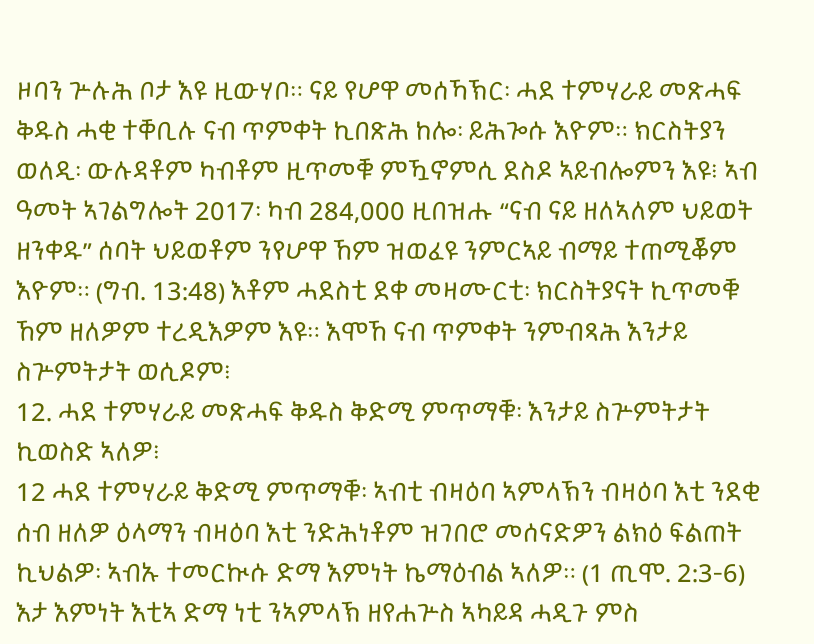ዞባን ጕሉሕ ቦታ እዩ ዚውሃቦ። ናይ የሆዋ መሰኻኽር፡ ሓደ ተምሃራይ መጽሓፍ ቅዱስ ሓቂ ተቐቢሉ ናብ ጥምቀት ኪበጽሕ ከሎ፡ ይሕጐሱ እዮም። ክርስትያን ወለዲ፡ ውሉዳቶም ካብቶም ዚጥመቑ ምዃኖምሲ ደስዶ ኣይብሎምን እዩ፧ ኣብ ዓመት ኣገልግሎት 2017፡ ካብ 284,000 ዚበዝሑ “ናብ ናይ ዘለኣለም ህይወት ዘንቀዱ” ሰባት ህይወቶም ንየሆዋ ኸም ዝወፈዩ ንምርኣይ ብማይ ተጠሚቖም እዮም። (ግብ. 13:48) እቶም ሓደስቲ ደቀ መዛሙርቲ፡ ክርስትያናት ኪጥመቑ ኸም ዘለዎም ተረዲእዎም እዩ። እሞኸ ናብ ጥምቀት ንምብጻሕ እንታይ ስጕምትታት ወሲዶም፧
12. ሓደ ተምሃራይ መጽሓፍ ቅዱስ ቅድሚ ምጥማቑ፡ እንታይ ስጕምትታት ኪወስድ ኣለዎ፧
12 ሓደ ተምሃራይ ቅድሚ ምጥማቑ፡ ኣብቲ ብዛዕባ ኣምላኽን ብዛዕባ እቲ ንደቂ ሰብ ዘለዎ ዕላማን ብዛዕባ እቲ ንድሕነቶም ዝገበሮ መሰናድዎን ልክዕ ፍልጠት ኪህልዎ፡ ኣብኡ ተመርኲሱ ድማ እምነት ኬማዕብል ኣለዎ። (1 ጢሞ. 2:3-6) እታ እምነት እቲኣ ድማ ነቲ ንኣምላኽ ዘየሐጕስ ኣካይዳ ሓዲጉ ምስ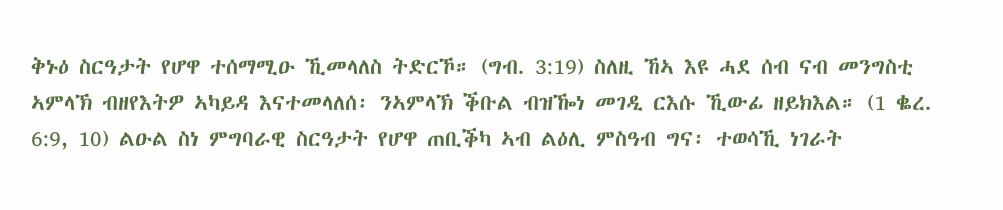ቅኑዕ ስርዓታት የሆዋ ተሰማሚዑ ኺመላለስ ትድርኾ። (ግብ. 3:19) ስለዚ ኸኣ እዩ ሓደ ሰብ ናብ መንግስቲ ኣምላኽ ብዘየእትዎ ኣካይዳ እናተመላለሰ፡ ንኣምላኽ ቕቡል ብዝዀነ መገዲ ርእሱ ኺውፊ ዘይክእል። (1 ቈረ. 6:9, 10) ልዑል ስነ ምግባራዊ ስርዓታት የሆዋ ጠቢቕካ ኣብ ልዕሊ ምስዓብ ግና፡ ተወሳኺ ነገራት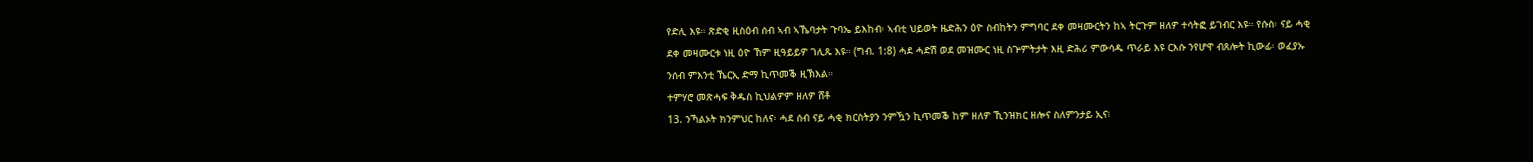የድሊ እዩ። ጽድቂ ዚስዕብ ሰብ ኣብ ኣኼባታት ጉባኤ ይእከብ፡ ኣብቲ ህይወት ዜድሕን ዕዮ ስብከትን ምግባር ደቀ መዛሙርትን ከኣ ትርጉም ዘለዎ ተሳትፎ ይገብር እዩ። የሱስ፡ ናይ ሓቂ ደቀ መዛሙርቱ ነዚ ዕዮ ኸም ዚዓይይዎ ገሊጹ እዩ። (ግብ. 1:8) ሓደ ሓድሽ ወደ መዝሙር ነዚ ስጕምትታት እዚ ድሕሪ ምውሳዱ ጥራይ እዩ ርእሱ ንየሆዋ ብጸሎት ኪውፊ፡ ወፈያኡ ንሰብ ምእንቲ ኼርኢ ድማ ኪጥመቕ ዚኽእል።
ተምሃሮ መጽሓፍ ቅዱስ ኪህልዎም ዘለዎ ሸቶ
13. ንኻልኦት ክንምህር ከለና፡ ሓደ ሰብ ናይ ሓቂ ክርስትያን ንምዃን ኪጥመቕ ከም ዘለዎ ኺንዝክር ዘሎና ስለምንታይ ኢና፧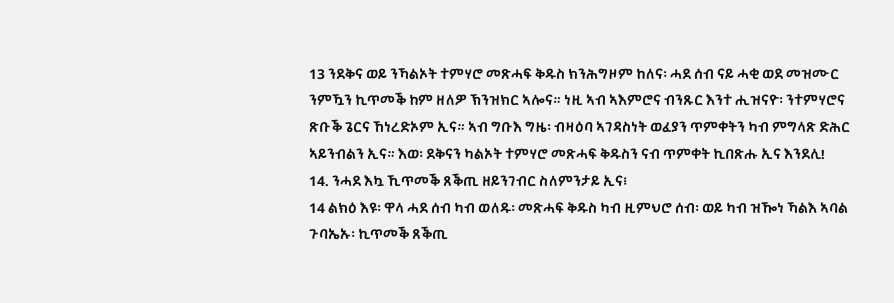13 ንደቅና ወይ ንኻልኦት ተምሃሮ መጽሓፍ ቅዱስ ክንሕግዞም ከለና፡ ሓደ ሰብ ናይ ሓቂ ወደ መዝሙር ንምዃን ኪጥመቕ ከም ዘለዎ ኽንዝክር ኣሎና። ነዚ ኣብ ኣእምሮና ብንጹር እንተ ሒዝናዮ፡ ንተምሃሮና ጽቡቕ ጌርና ኸነረድኦም ኢና። ኣብ ግቡእ ግዜ፡ ብዛዕባ ኣገዳስነት ወፈያን ጥምቀትን ካብ ምግላጽ ድሕር ኣይንብልን ኢና። እወ፡ ደቅናን ካልኦት ተምሃሮ መጽሓፍ ቅዱስን ናብ ጥምቀት ኪበጽሑ ኢና እንደሊ!
14. ንሓደ እኳ ኺጥመቕ ጸቕጢ ዘይንገብር ስለምንታይ ኢና፧
14 ልክዕ እዩ፡ ዋላ ሓደ ሰብ ካብ ወለዱ፡ መጽሓፍ ቅዱስ ካብ ዚምህሮ ሰብ፡ ወይ ካብ ዝዀነ ኻልእ ኣባል ጉባኤኡ፡ ኪጥመቕ ጸቕጢ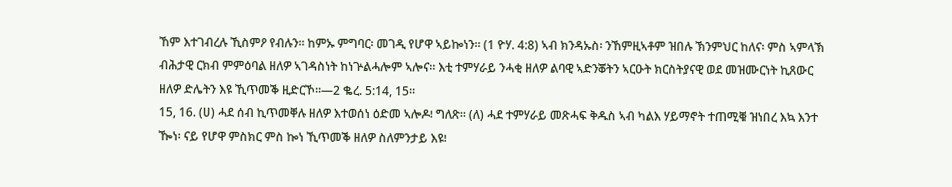ኸም እተገብረሉ ኺስምዖ የብሉን። ከምኡ ምግባር፡ መገዲ የሆዋ ኣይኰነን። (1 ዮሃ. 4:8) ኣብ ክንዳኡስ፡ ንኸምዚኣቶም ዝበሉ ኽንምህር ከለና፡ ምስ ኣምላኽ ብሕታዊ ርክብ ምምዕባል ዘለዎ ኣገዳስነት ከነጕልሓሎም ኣሎና። እቲ ተምሃራይ ንሓቂ ዘለዎ ልባዊ ኣድንቖትን ኣርዑት ክርስትያናዊ ወደ መዝሙርነት ኪጸውር ዘለዎ ድሌትን እዩ ኺጥመቕ ዚድርኾ።—2 ቈረ. 5:14, 15።
15, 16. (ሀ) ሓደ ሰብ ኪጥመቐሉ ዘለዎ እተወሰነ ዕድመ ኣሎዶ፧ ግለጽ። (ለ) ሓደ ተምሃራይ መጽሓፍ ቅዱስ ኣብ ካልእ ሃይማኖት ተጠሚቑ ዝነበረ እኳ እንተ ዀነ፡ ናይ የሆዋ ምስክር ምስ ኰነ ኺጥመቕ ዘለዎ ስለምንታይ እዩ፧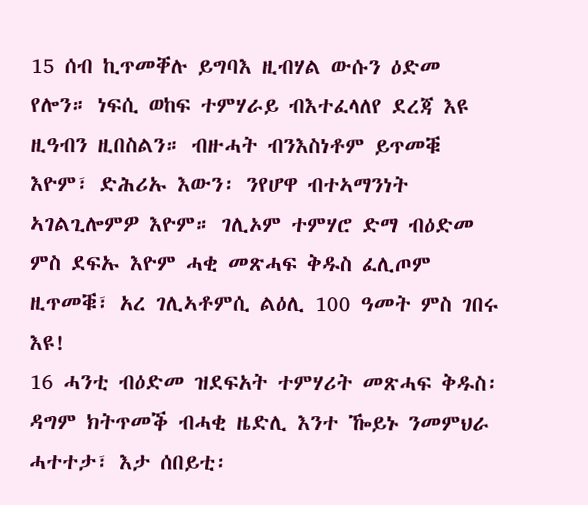15 ሰብ ኪጥመቐሉ ይግባእ ዚብሃል ውሱን ዕድመ የሎን። ነፍሲ ወከፍ ተምሃራይ ብእተፈላለየ ደረጃ እዩ ዚዓብን ዚበስልን። ብዙሓት ብንእስነቶም ይጥመቑ እዮም፣ ድሕሪኡ እውን፡ ንየሆዋ ብተኣማንነት ኣገልጊሎምዎ እዮም። ገሊኦም ተምሃሮ ድማ ብዕድመ ምስ ደፍኡ እዮም ሓቂ መጽሓፍ ቅዱስ ፈሊጦም ዚጥመቑ፣ አረ ገሊኣቶምሲ ልዕሊ 100 ዓመት ምስ ገበሩ እዩ!
16 ሓንቲ ብዕድመ ዝደፍአት ተምሃሪት መጽሓፍ ቅዱስ፡ ዳግም ክትጥመቕ ብሓቂ ዜድሊ እንተ ዀይኑ ንመምህራ ሓተተታ፣ እታ ሰበይቲ፡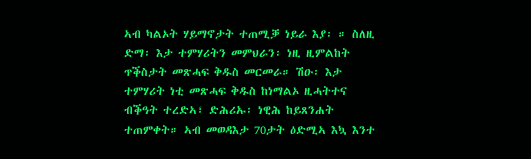ኣብ ካልኦት ሃይማኖታት ተጠሚቓ ነይራ እያ፡ ። ስለዚ ድማ፡ እታ ተምሃሪትን መምህራን፡ ነዚ ዚምልከት ጥቕስታት መጽሓፍ ቅዱስ መርመራ። ሽዑ፡ እታ ተምሃሪት ነቲ መጽሓፍ ቅዱስ ከነማልኦ ዚሓትተና ብቕዓት ተረድኣ፣ ድሕሪኡ፡ ነዊሕ ከይጸንሐት ተጠምቀት። ኣብ መወዳእታ 70ታት ዕድሚኣ እኳ እንተ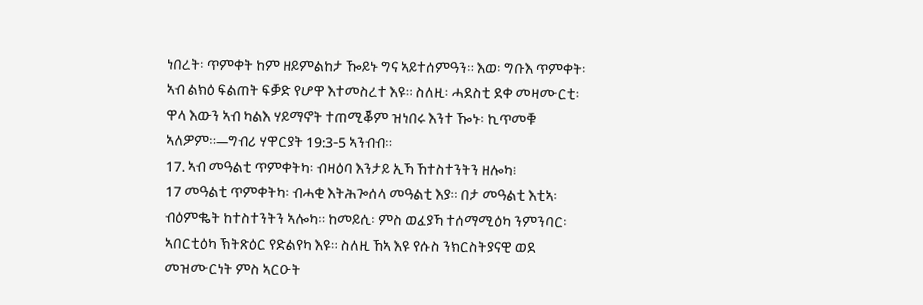ነበረት፡ ጥምቀት ከም ዘይምልከታ ዀይኑ ግና ኣይተሰምዓን። እወ፡ ግቡእ ጥምቀት፡ ኣብ ልክዕ ፍልጠት ፍቓድ የሆዋ እተመስረተ እዩ። ስለዚ፡ ሓደስቲ ደቀ መዛሙርቲ፡ ዋላ እውን ኣብ ካልእ ሃይማኖት ተጠሚቖም ዝነበሩ እንተ ዀኑ፡ ኪጥመቑ ኣለዎም።—ግብሪ ሃዋርያት 19:3-5 ኣንብብ።
17. ኣብ መዓልቲ ጥምቀትካ፡ ብዛዕባ እንታይ ኢኻ ኸተስተንትን ዘሎካ፧
17 መዓልቲ ጥምቀትካ፡ ብሓቂ እትሕጐሰላ መዓልቲ እያ። በታ መዓልቲ እቲኣ፡ ብዕምቈት ከተስተንትን ኣሎካ። ከመይሲ፡ ምስ ወፈያኻ ተሰማሚዕካ ንምንባር፡ ኣበርቲዕካ ኽትጽዕር የድልየካ እዩ። ስለዚ ኸኣ እዩ የሱስ ንክርስትያናዊ ወደ መዝሙርነት ምስ ኣርዑት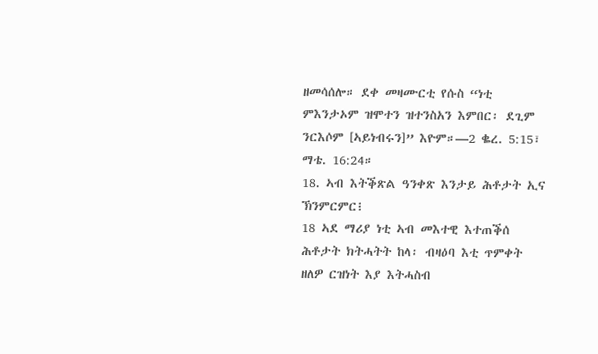ዘመሳሰሎ። ደቀ መዛሙርቲ የሱስ “ነቲ ምእንታኦም ዝሞተን ዝተንስአን እምበር፡ ደጊም ንርእሶም [ኣይነብሩን]” እዮም።—2 ቈረ. 5:15፣ ማቴ. 16:24።
18. ኣብ እትቕጽል ዓንቀጽ እንታይ ሕቶታት ኢና ኽንምርምር፧
18 ኣደ ማሪያ ነቲ ኣብ መእተዊ እተጠቕሰ ሕቶታት ክትሓትት ከላ፡ ብዛዕባ እቲ ጥምቀት ዘለዎ ርዝነት እያ እትሓስብ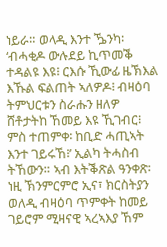ነይራ። ወላዲ እንተ ዄንካ፡ ‘ብሓቂዶ ውሉደይ ኪጥመቕ ተዳልዩ እዩ፧ ርእሱ ኺውፊ ዜኽእል እኹል ፍልጠት ኣለዎዶ፧ ብዛዕባ ትምህርቱን ስራሑን ዘለዎ ሸቶታትከ ኸመይ እዩ ኺገብር፧ ምስ ተጠምቀ፡ ከቢድ ሓጢኣት እንተ ገይሩኸ፧’ ኢልካ ትሓስብ ትኸውን። ኣብ እትቕጽል ዓንቀጽ፡ ነዚ ኽንምርምሮ ኢና፣ ክርስትያን ወለዲ ብዛዕባ ጥምቀት ከመይ ገይሮም ሚዛናዊ ኣረኣእያ ኸም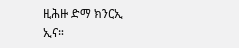ዚሕዙ ድማ ክንርኢ ኢና።